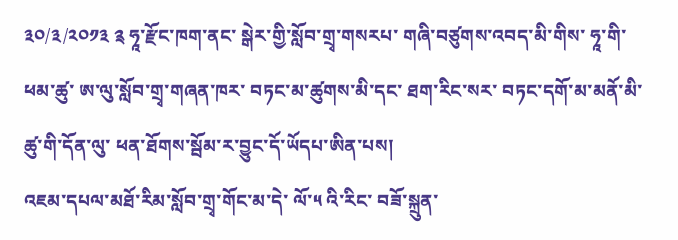༣༠/༣/༢༠༡༣ ༉ ཧཱ་རྫོང་ཁག་ནང་ སྒེར་གྱི་སློབ་གྲྭ་གསརཔ་ གཞི་བཙུགས་འབད་མི་གིས་ ཧཱ་གི་ཕམ་ཚུ་ ཨ་ལུ་སློབ་གྲྭ་གཞན་ཁར་ བཏང་མ་ཚུགས་མི་དང་ ཐག་རིང་སར་ བཏང་དགོ་མ་མནོ་མི་ཚུ་གི་དོན་ལུ་ ཕན་ཐོགས་སྦོམ་ར་བྱུང་དོ་ཡོདཔ་ཨིན་པས།
འཇམ་དཔལ་མཐོ་རིམ་སློབ་གྲྭ་གོང་མ་དེ་ ལོ་༥ འི་རིང་ བཟོ་སྐྲུན་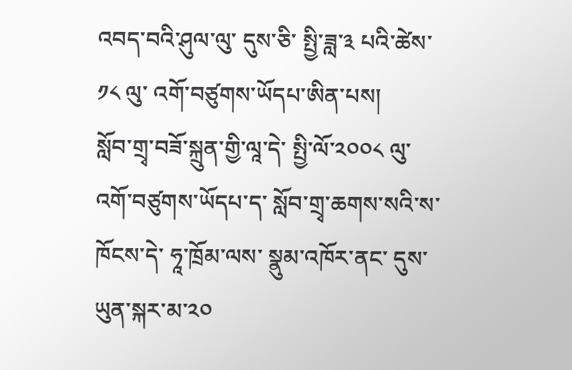འབད་བའི་ཤུལ་ལུ་ དུས་ཅི་ སྤྱི་ཟླ་༣ པའི་ཚེས་༡༨ ལུ་ འགོ་བཙུགས་ཡོདཔ་ཨིན་པས།
སློབ་གྲྭ་བཟོ་སྐྲུན་གྱི་ལཱ་དེ་ སྤྱི་ལོ་༢༠༠༨ ལུ་ འགོ་བཙུགས་ཡོདཔ་ད་ སློབ་གྲྭ་ཆགས་སའི་ས་ཁོངས་དེ་ ཧཱ་ཁྲོམ་ལས་ སྣུམ་འཁོར་ནང་ དུས་ཡུན་སྐར་མ་༢༠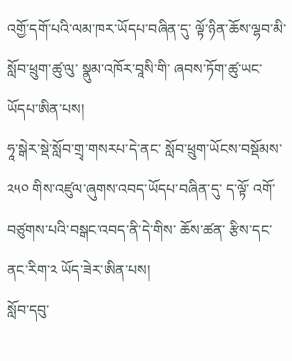འགྱོ་དགོ་པའི་ལམ་ཁར་ཡོདཔ་བཞིན་དུ་ ལྟོ་ཉིན་ཆོས་ལྷབ་མི་ སློབ་ཕྲུག་ཚུ་ལུ་ སྣུམ་འཁོར་བཱསི་གི་ ཞབས་ཏོག་ཚུ་ཡང་ ཡོདཔ་ཨིན་པས།
ཧཱ་སྒེར་སྡེ་སློབ་གྲྭ་གསརཔ་དེ་ནང་ སློབ་ཕྲུག་ཡོངས་བསྡོམས་༢༥༠ གིས་འཛུལ་ཞུགས་འབད་ཡོདཔ་བཞིན་དུ་ ད་ལྟོ་ འགོ་བཙུགས་པའི་བསྒང་འབད་ནི་དེ་གིས་ ཆོས་ཚན་ རྩིས་དང་ ནང་རིག་༢ ཡོད་ཟེར་ཨིན་པས།
སློབ་དབུ་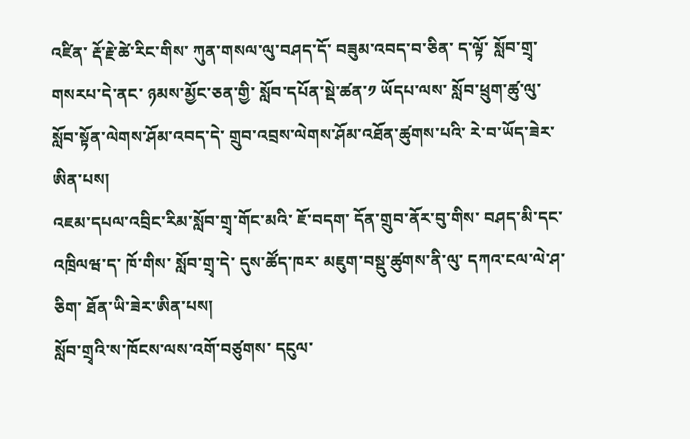འཛིན་ རྡོ་རྗེ་ཚེ་རིང་གིས་ ཀུན་གསལ་ལུ་བཤད་དོ་ བཟུམ་འབད་བ་ཅིན་ ད་ལྟོ་ སློབ་གྲྭ་གསརཔ་དེ་ནང་ ཉམས་མྱོང་ཅན་གྱི་ སློབ་དཔོན་སྡེ་ཚན་༡ ཡོདཔ་ལས་ སློབ་ཕྲུག་ཚུ་ལུ་ སློབ་སྟོན་ལེགས་ཤོམ་འབད་དེ་ གྲུབ་འབྲས་ལེགས་ཤོམ་འཐོན་ཚུགས་པའི་ རེ་བ་ཡོད་ཟེར་ཨིན་པས།
འཇམ་དཔལ་འབྲིང་རིམ་སློབ་གྲྭ་གོང་མའི་ ཇོ་བདག་ དོན་གྲུབ་ནོར་བུ་གིས་ བཤད་མི་དང་འཁྲིལཝ་ད་ ཁོ་གིས་ སློབ་གྲྭ་དེ་ དུས་ཚོད་ཁར་ མཇུག་བསྡུ་ཚུགས་ནི་ལུ་ དཀའ་ངལ་ལེ་ཤ་ཅིག་ ཐོན་ཡི་ཟེར་ཨིན་པས།
སློབ་གྲྭའི་ས་ཁོངས་ལས་འགོ་བཙུགས་ དངུལ་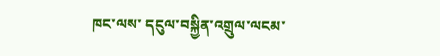ཁང་ལས་ དངུལ་བསྐྱིན་འགྲུལ་ལངམ་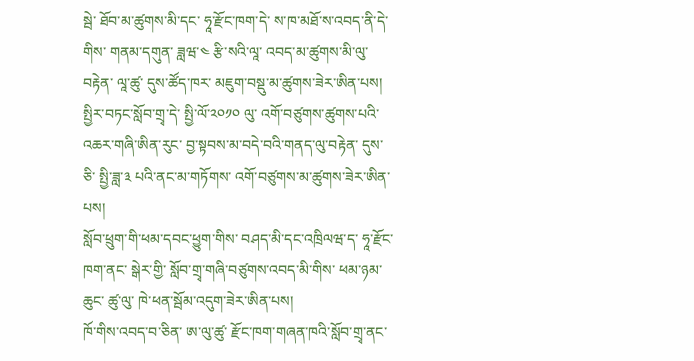སྦེ་ ཐོབ་མ་ཚུགས་མི་དང་ ཧཱ་རྫོང་ཁག་དེ་ ས་ཁ་མཐོ་ས་འབད་ནི་དེ་གིས་ གནམ་དགུན་ ཟླཝ་༤ རྩི་སའི་ལཱ་ འབད་མ་ཚུགས་མི་ལུ་བརྟེན་ ལཱ་ཚུ་ དུས་ཚོད་ཁར་ མཇུག་བསྡུ་མ་ཚུགས་ཟེར་ཨིན་པས།
སྤྱིར་བཏང་སློབ་གྲྭ་དེ་ སྤྱི་ལོ་༢༠༡༠ ལུ་ འགོ་བཙུགས་ཚུགས་པའི་འཆར་གཞི་ཨིན་རུང་ བྱ་སྟབས་མ་བདེ་བའི་གནད་ལུ་བརྟེན་ དུས་ཅི་ སྤྱི་ཟླ་༣ པའི་ནང་མ་གཏོགས་ འགོ་བཙུགས་མ་ཚུགས་ཟེར་ཨིན་པས།
སློབ་ཕྲུག་གི་ཕམ་དབང་ཕྱུག་གིས་ བཤད་མི་དང་འཁྲིལཝ་ད་ ཧཱ་རྫོང་ཁག་ནང་ སྒེར་གྱི་ སློབ་གྲྭ་གཞི་བཙུགས་འབད་མི་གིས་ ཕམ་ཉམ་ཆུང་ ཚུ་ལུ་ ཁེ་ཕན་སྦོམ་འདུག་ཟེར་ཨིན་པས།
ཁོ་གིས་འབད་བ་ཅིན་ ཨ་ལུ་ཚུ་ རྫོང་ཁག་གཞན་ཁའི་སློབ་གྲྭ་ནང་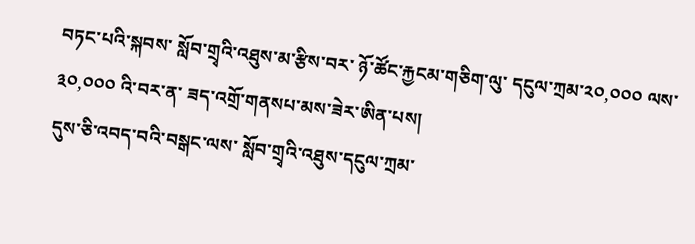བཏང་པའི་སྐབས་ སློབ་གྲྭའི་འཐུས་མ་རྩིས་བར་ ཉོ་ཚོང་རྐྱངམ་གཅིག་ལུ་ དངུལ་ཀྲམ་༢༠,༠༠༠ ལས་༣༠,༠༠༠ འི་བར་ན་ ཟད་འགྲོ་གནསཔ་མས་ཟེར་ཨིན་པས།
དུས་ཅི་འབད་བའི་བསྒང་ལས་ སློབ་གྲྭའི་འཐུས་དངུལ་ཀྲམ་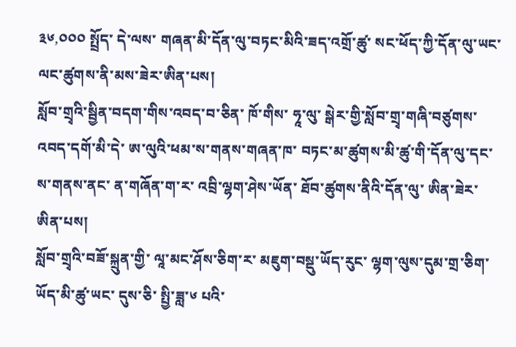༣༦,༠༠༠ སྤྲོད་ དེ་ལས་ གཞན་མི་དོན་ལུ་བཏང་མིའི་ཟད་འགྲོ་ཚུ་ སང་ཕོད་ཀྱི་དོན་ལུ་ཡང་ ལང་ཚུགས་ནི་མས་ཟེར་ཨིན་པས།
སློབ་གྲྭའི་སྦྱིན་བདག་གིས་འབད་བ་ཅིན་ ཁོ་གིས་ ཧཱ་ལུ་ སྒེར་གྱི་སློབ་གྲྭ་གཞི་བཙུགས་འབད་དགོ་མི་དེ་ ཨ་ལུའི་ཕམ་ས་གནས་གཞན་ཁ་ བཏང་མ་ཚུགས་མི་ཚུ་གི་དོན་ལུ་དང་ ས་གནས་ནང་ ན་གཞོན་ག་ར་ འབྲི་ལྷག་ཤེས་ཡོན་ ཐོབ་ཚུགས་ནིའི་དོན་ལུ་ ཨིན་ཟེར་ཨིན་པས།
སློབ་གྲྭའི་བཟོ་སྐྲུན་གྱི་ ལཱ་མང་ཤོས་ཅིག་ར་ མཇུག་བསྡུ་ཡོད་རུང་ ལྷག་ལུས་དུམ་གྲ་ཅིག་ཡོད་མི་ཚུ་ཡང་ དུས་ཅི་ སྤྱི་ཟླ་༦ པའི་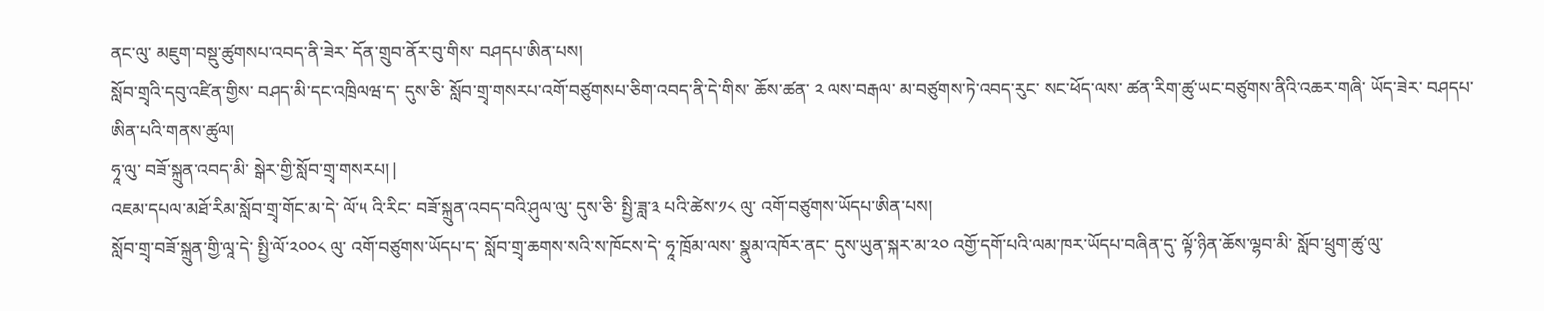ནང་ལུ་ མཇུག་བསྡུ་ཚུགསཔ་འབད་ནི་ཟེར་ དོན་གྲུབ་ནོར་བུ་གིས་ བཤདཔ་ཨིན་པས།
སློབ་གྲྭའི་དབུ་འཛིན་གྱིས་ བཤད་མི་དང་འཁྲིལཝ་ད་ དུས་ཅི་ སློབ་གྲྭ་གསརཔ་འགོ་བཙུགསཔ་ཅིག་འབད་ནི་དེ་གིས་ ཆོས་ཚན་ ༢ ལས་བརྒལ་ མ་བཙུགས་ཏེ་འབད་རུང་ སང་ཕོད་ལས་ ཚན་རིག་ཚུ་ཡང་བཙུགས་ནིའི་འཆར་གཞི་ ཡོད་ཟེར་ བཤདཔ་ཨིན་པའི་གནས་ཚུལ།
ཧཱ་ལུ་ བཟོ་སྐྲུན་འབད་མི་ སྒེར་གྱི་སློབ་གྲྭ་གསརཔ། |
འཇམ་དཔལ་མཐོ་རིམ་སློབ་གྲྭ་གོང་མ་དེ་ ལོ་༥ འི་རིང་ བཟོ་སྐྲུན་འབད་བའི་ཤུལ་ལུ་ དུས་ཅི་ སྤྱི་ཟླ་༣ པའི་ཚེས་༡༨ ལུ་ འགོ་བཙུགས་ཡོདཔ་ཨིན་པས།
སློབ་གྲྭ་བཟོ་སྐྲུན་གྱི་ལཱ་དེ་ སྤྱི་ལོ་༢༠༠༨ ལུ་ འགོ་བཙུགས་ཡོདཔ་ད་ སློབ་གྲྭ་ཆགས་སའི་ས་ཁོངས་དེ་ ཧཱ་ཁྲོམ་ལས་ སྣུམ་འཁོར་ནང་ དུས་ཡུན་སྐར་མ་༢༠ འགྱོ་དགོ་པའི་ལམ་ཁར་ཡོདཔ་བཞིན་དུ་ ལྟོ་ཉིན་ཆོས་ལྷབ་མི་ སློབ་ཕྲུག་ཚུ་ལུ་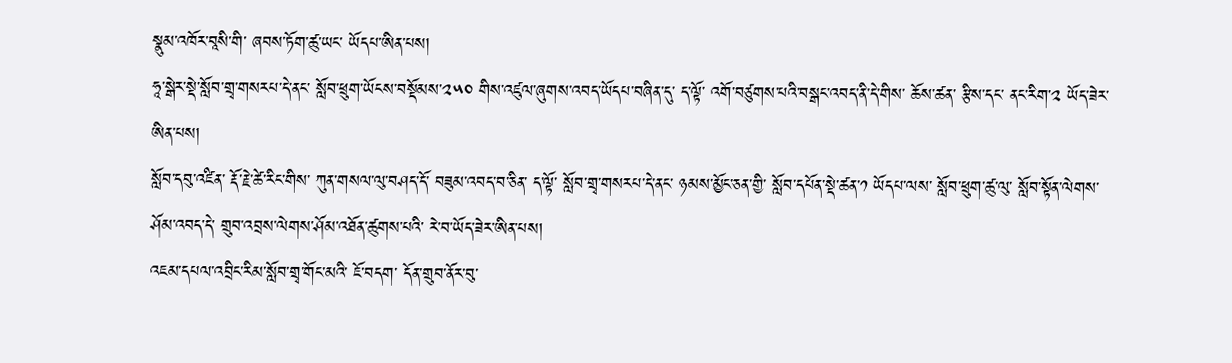སྣུམ་འཁོར་བཱསི་གི་ ཞབས་ཏོག་ཚུ་ཡང་ ཡོདཔ་ཨིན་པས།
ཧཱ་སྒེར་སྡེ་སློབ་གྲྭ་གསརཔ་དེ་ནང་ སློབ་ཕྲུག་ཡོངས་བསྡོམས་༢༥༠ གིས་འཛུལ་ཞུགས་འབད་ཡོདཔ་བཞིན་དུ་ ད་ལྟོ་ འགོ་བཙུགས་པའི་བསྒང་འབད་ནི་དེ་གིས་ ཆོས་ཚན་ རྩིས་དང་ ནང་རིག་༢ ཡོད་ཟེར་ཨིན་པས།
སློབ་དབུ་འཛིན་ རྡོ་རྗེ་ཚེ་རིང་གིས་ ཀུན་གསལ་ལུ་བཤད་དོ་ བཟུམ་འབད་བ་ཅིན་ ད་ལྟོ་ སློབ་གྲྭ་གསརཔ་དེ་ནང་ ཉམས་མྱོང་ཅན་གྱི་ སློབ་དཔོན་སྡེ་ཚན་༡ ཡོདཔ་ལས་ སློབ་ཕྲུག་ཚུ་ལུ་ སློབ་སྟོན་ལེགས་ཤོམ་འབད་དེ་ གྲུབ་འབྲས་ལེགས་ཤོམ་འཐོན་ཚུགས་པའི་ རེ་བ་ཡོད་ཟེར་ཨིན་པས།
འཇམ་དཔལ་འབྲིང་རིམ་སློབ་གྲྭ་གོང་མའི་ ཇོ་བདག་ དོན་གྲུབ་ནོར་བུ་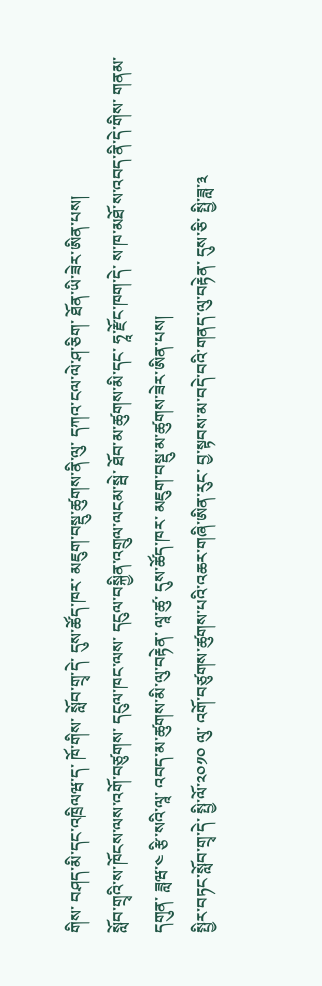གིས་ བཤད་མི་དང་འཁྲིལཝ་ད་ ཁོ་གིས་ སློབ་གྲྭ་དེ་ དུས་ཚོད་ཁར་ མཇུག་བསྡུ་ཚུགས་ནི་ལུ་ དཀའ་ངལ་ལེ་ཤ་ཅིག་ ཐོན་ཡི་ཟེར་ཨིན་པས།
སློབ་གྲྭའི་ས་ཁོངས་ལས་འགོ་བཙུགས་ དངུལ་ཁང་ལས་ དངུལ་བསྐྱིན་འགྲུལ་ལངམ་སྦེ་ ཐོབ་མ་ཚུགས་མི་དང་ ཧཱ་རྫོང་ཁག་དེ་ ས་ཁ་མཐོ་ས་འབད་ནི་དེ་གིས་ གནམ་དགུན་ ཟླཝ་༤ རྩི་སའི་ལཱ་ འབད་མ་ཚུགས་མི་ལུ་བརྟེན་ ལཱ་ཚུ་ དུས་ཚོད་ཁར་ མཇུག་བསྡུ་མ་ཚུགས་ཟེར་ཨིན་པས།
སྤྱིར་བཏང་སློབ་གྲྭ་དེ་ སྤྱི་ལོ་༢༠༡༠ ལུ་ འགོ་བཙུགས་ཚུགས་པའི་འཆར་གཞི་ཨིན་རུང་ བྱ་སྟབས་མ་བདེ་བའི་གནད་ལུ་བརྟེན་ དུས་ཅི་ སྤྱི་ཟླ་༣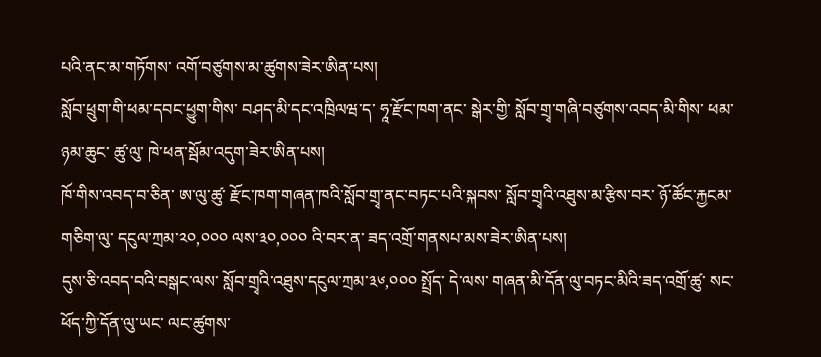པའི་ནང་མ་གཏོགས་ འགོ་བཙུགས་མ་ཚུགས་ཟེར་ཨིན་པས།
སློབ་ཕྲུག་གི་ཕམ་དབང་ཕྱུག་གིས་ བཤད་མི་དང་འཁྲིལཝ་ད་ ཧཱ་རྫོང་ཁག་ནང་ སྒེར་གྱི་ སློབ་གྲྭ་གཞི་བཙུགས་འབད་མི་གིས་ ཕམ་ཉམ་ཆུང་ ཚུ་ལུ་ ཁེ་ཕན་སྦོམ་འདུག་ཟེར་ཨིན་པས།
ཁོ་གིས་འབད་བ་ཅིན་ ཨ་ལུ་ཚུ་ རྫོང་ཁག་གཞན་ཁའི་སློབ་གྲྭ་ནང་བཏང་པའི་སྐབས་ སློབ་གྲྭའི་འཐུས་མ་རྩིས་བར་ ཉོ་ཚོང་རྐྱངམ་གཅིག་ལུ་ དངུལ་ཀྲམ་༢༠,༠༠༠ ལས་༣༠,༠༠༠ འི་བར་ན་ ཟད་འགྲོ་གནསཔ་མས་ཟེར་ཨིན་པས།
དུས་ཅི་འབད་བའི་བསྒང་ལས་ སློབ་གྲྭའི་འཐུས་དངུལ་ཀྲམ་༣༦,༠༠༠ སྤྲོད་ དེ་ལས་ གཞན་མི་དོན་ལུ་བཏང་མིའི་ཟད་འགྲོ་ཚུ་ སང་ཕོད་ཀྱི་དོན་ལུ་ཡང་ ལང་ཚུགས་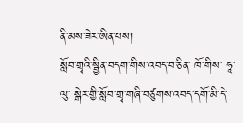ནི་མས་ཟེར་ཨིན་པས།
སློབ་གྲྭའི་སྦྱིན་བདག་གིས་འབད་བ་ཅིན་ ཁོ་གིས་ ཧཱ་ལུ་ སྒེར་གྱི་སློབ་གྲྭ་གཞི་བཙུགས་འབད་དགོ་མི་དེ་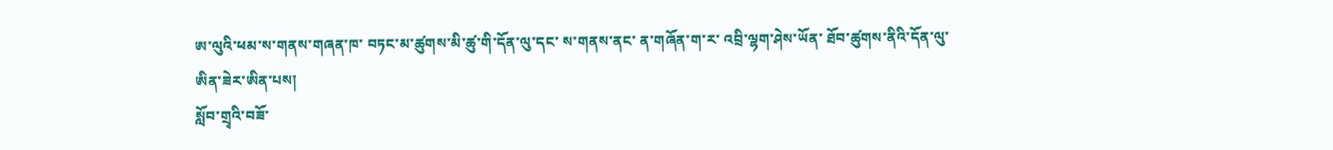ཨ་ལུའི་ཕམ་ས་གནས་གཞན་ཁ་ བཏང་མ་ཚུགས་མི་ཚུ་གི་དོན་ལུ་དང་ ས་གནས་ནང་ ན་གཞོན་ག་ར་ འབྲི་ལྷག་ཤེས་ཡོན་ ཐོབ་ཚུགས་ནིའི་དོན་ལུ་ ཨིན་ཟེར་ཨིན་པས།
སློབ་གྲྭའི་བཟོ་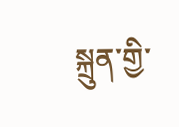སྐྲུན་གྱི་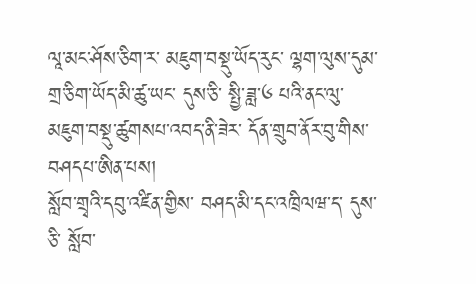ལཱ་མང་ཤོས་ཅིག་ར་ མཇུག་བསྡུ་ཡོད་རུང་ ལྷག་ལུས་དུམ་གྲ་ཅིག་ཡོད་མི་ཚུ་ཡང་ དུས་ཅི་ སྤྱི་ཟླ་༦ པའི་ནང་ལུ་ མཇུག་བསྡུ་ཚུགསཔ་འབད་ནི་ཟེར་ དོན་གྲུབ་ནོར་བུ་གིས་ བཤདཔ་ཨིན་པས།
སློབ་གྲྭའི་དབུ་འཛིན་གྱིས་ བཤད་མི་དང་འཁྲིལཝ་ད་ དུས་ཅི་ སློབ་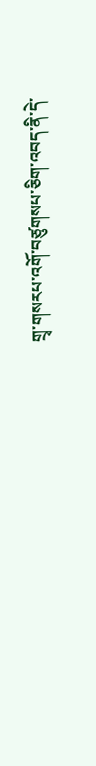གྲྭ་གསརཔ་འགོ་བཙུགསཔ་ཅིག་འབད་ནི་དེ་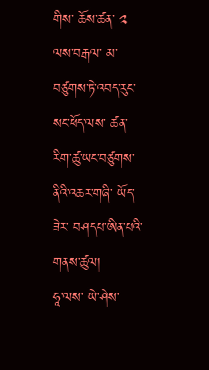གིས་ ཆོས་ཚན་ ༢ ལས་བརྒལ་ མ་བཙུགས་ཏེ་འབད་རུང་ སང་ཕོད་ལས་ ཚན་རིག་ཚུ་ཡང་བཙུགས་ནིའི་འཆར་གཞི་ ཡོད་ཟེར་ བཤདཔ་ཨིན་པའི་གནས་ཚུལ།
ཧཱ་ལས་ ཡེ་ཤེས་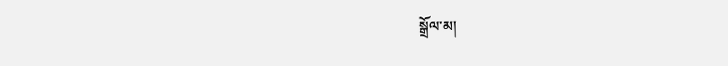སྒྲོལ་མ།